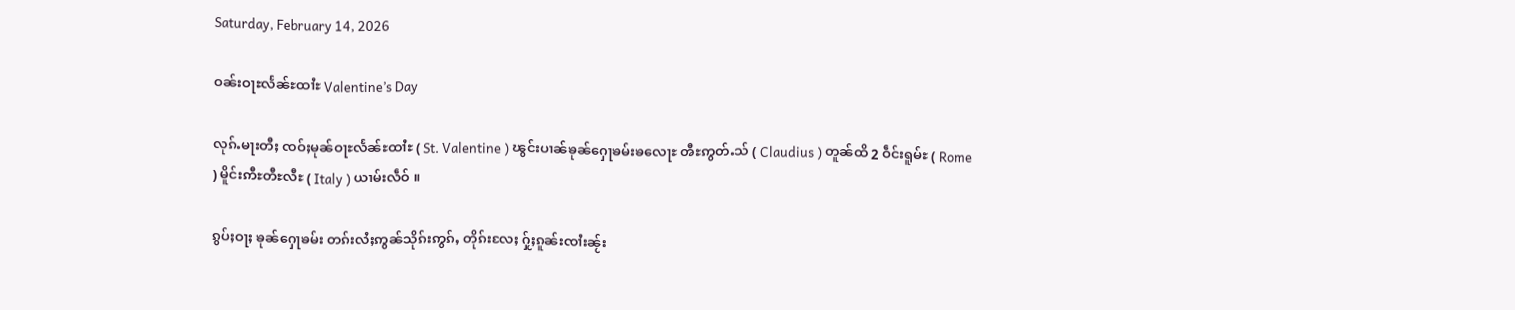Saturday, February 14, 2026

ဝၼ်းဝႃႊလႅၼ်ႊထၢႆႊ Valentine’s Day

လုၵ်ႉမႃးတီႈ ၸဝ်ႈမုၼ်ဝႃႊလႅၼ်ႊထၢႆႊ ( St. Valentine ) ၽွင်းပၢၼ်ၶုၼ်ႁေႃၶမ်းၶလေႃႊ ၻီႊဢွတ်ႉသ် ( Claudius ) တူၼ်ထိ 2 ဝဵင်းရူမ်ႊ ( Rome ) မိူင်းဢီႊတီႊလီႊ ( Italy ) ယၢမ်းလဵဝ် ။

ၵွပ်ႈဝႃႈ ၶုၼ်ႁေႃၶမ်း တၵ်းလႆႈဢွၼ်သိုၵ်းဢွၵ်ႇ တိုၵ်းလႄႈ ႁႂ်ႈၵူၼ်းၸၢႆးၼႂ်း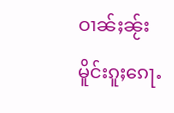ဝၢၼ်ႈၼႂ်းမိူင်းၵူႈၵေႃႉ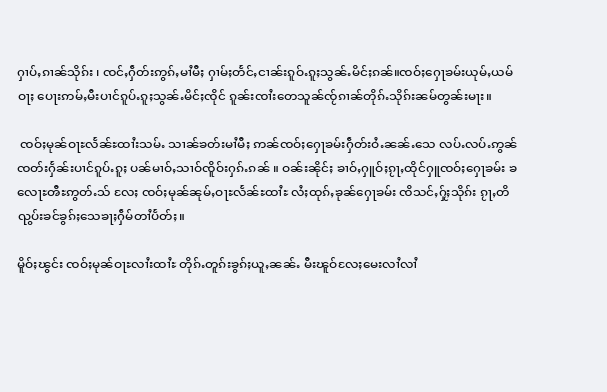ႁၢပ်ႇၵၢၼ်သိုၵ်း ၊ ၸင်ႇႁဵတ်းဢွၵ်ႇမၢႆမီႈ ႁၢမ်ႈတႅင်ႇငၢၼ်းၵူဝ်ႉၵူႈသွၼ်ႉမိင်ႈၵၼ်။ၸဝ်ႈႁေႃၶမ်းယုမ်ႇယမ်ဝႃႈ ပေႃးဢမ်ႇမီးပၢင်ၵူပ်ႉၵူႈသွၼ်ႉမိင်ႈၸိုင် ၵူၼ်းၸၢႆးတေသူၼ်ၸႂ်ၵၢၼ်တိုၵ်ႉသိုၵ်းၼမ်တွၼ်းမႃး။

 ၸဝ်ႈမုၼ်ဝႃႊလႅၼ်ႊထၢႆးသမ်ႉ သၢၼ်ၶတ်းမၢႆမီႈ ဢၼ်ၸဝ်ႈႁေႃၶမ်းႁဵတ်းဝႆႉၼၼ်ႉသေ လပ်ႉလပ်ႉဢွၼ်ၸတ်းႁႅၼ်းပၢင်ၵူပ်ႉၵူႈ ပၼ်မၢဝ်ႇသၢဝ်ၸိူဝ်းႁၵ်ႉၵၼ် ။ ဝၼ်းၼိုင်ႈ ၶၢဝ်ႇႁူဝ်ႈၵႂႃႇထိုင်ႁူၸဝ်ႈႁေႃၶမ်း ၶလေႃႊၻီႊဢွတ်ႉသ် လႄႈ ၸဝ်ႈမုၼ်ၼုမ်ႇဝႃႊလႅၼ်ႊထၢႆႊ လႆႈထုၵ်ႇၶုၼ်ႁေႃၶမ်း ၸိသင်ႇႁႂ်ႈသိုၵ်း ၵႂႃႇတိၺွပ်းၶင်ၶွၵ်ႈသေၶႃႈႁဵမ်တၢႆပႅတ်ႈ။

မိူဝ်ႈၽွင်း ၸဝ်ႈမုၼ်ဝႃႊလၢႆးထၢႆႊ တိုၵ်ႉတူၵ်းၶွၵ်ႈယူႇၼၼ်ႉ မီးၽူဝ်လႄႈမေးလၢႆလၢႆ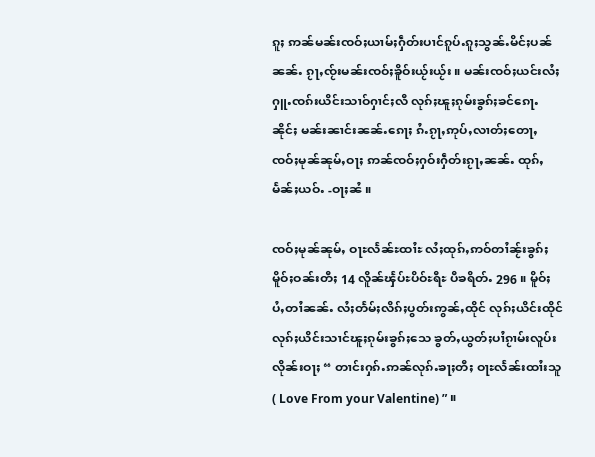ၵူႈ ဢၼ်မၼ်းၸဝ်ႈယၢမ်ႈႁဵတ်းပၢင်ၵူပ်ႉၵူႈသွၼ်ႉမိင်ႈပၼ်ၼၼ်ႉ ၵႂႃႇၸႂ်းမၼ်းၸဝ်ႈၶိူဝ်းယႂ်းယႂ်း ။ မၼ်းၸဝ်ႈယင်းလႆႈႁူႉၸၵ်းယိင်းသၢဝ်ႁၢင်ႈလီ လုၵ်ႈၽူႈၵုမ်းၶွၵ်ႈၶင်ၵေႃႉၼိုင်ႈ မၼ်းၼၢင်းၼၼ်ႉၵေႃႈ ၵႆႉၵႂႃႇဢုပ်ႇလၢတ်ႈတေႃႇၸဝ်ႈမုၼ်ၼုမ်ႇဝႃႈ ဢၼ်ၸဝ်ႈႁဝ်းႁဵတ်းၵႂႃႇၼၼ်ႉ ထုၵ်ႇမႅၼ်ႈယဝ်ႉ -ဝႃႈၼႆ ။

ၸဝ်ႈမုၼ်ၼုမ်ႇ ဝႃႊလႅၼ်ႊထၢႆႊ လႆႈထုၵ်ႇဢဝ်တၢႆၼႂ်းၶွၵ်ႈ မိူဝ်ႈဝၼ်းတီႈ 14 လိူၼ်ၾႅပ်ႊပိဝ်ႊရီႊ ပီၶရိတ်ႉ 296 ။ မိူဝ်ႈပႆႇတၢႆၼၼ်ႉ လႆႈတႅမ်ႈလိၵ်ႈပွတ်းဢွၼ်ႇထိုင် လုၵ်ႈယိင်းထိုင်လုၵ်ႈယိင်းသၢင်ၽူႈၵုမ်းၶွၵ်ႈသေ ၶွတ်ႇယွတ်ႈပၢႆၵႂၢမ်းလူပ်းလိုၼ်းဝႃႈ “ တၢင်းႁၵ်ႉဢၼ်လုၵ်ႉၶႃႈတီႈ ဝႃႊလႅၼ်းထၢႆးသူ ( Love From your Valentine) ” ။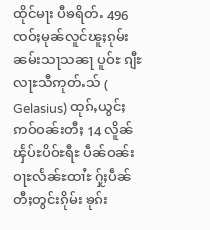ထိုင်မႃး ပီၶရိတ်ႉ 496 ၸဝ်ႈမုၼ်လူင်ၽူႈၵုမ်းၼမ်းသႃသၼႃ ပူဝ်ႊ ၵျီႊလႃႊသီဢုတ်ႉသ် ( Gelasius) ထုၵ်ႇယွင်ႈဢဝ်ဝၼ်းတီႈ 14 လိူၼ်ၾႅပ်ႊပိဝ်ႊရီႊ ပဵၼ်ဝၼ်း ဝႃႊလႅၼ်ႊထၢႆႊ ႁႂ်ႈပဵၼ်တီႈတွင်းၵိုမ်း ၶုၵ်း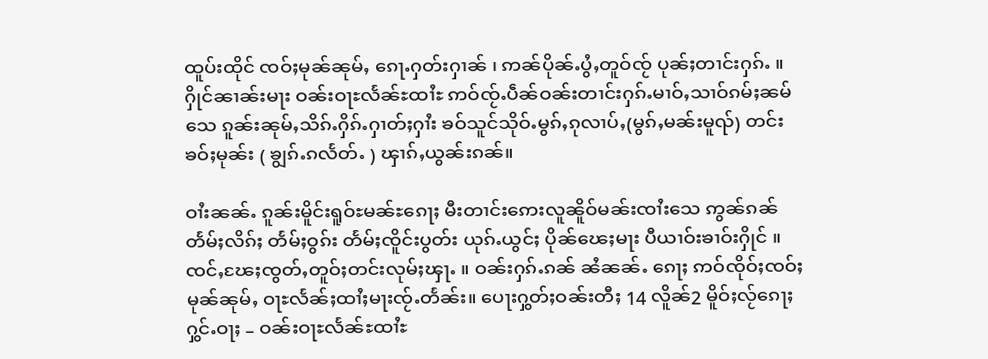ထူပ်းထိုင် ၸဝ်ႈမုၼ်ၼုမ်ႇ ၵေႃႉႁတ်းႁၢၼ် ၊ ဢၼ်ပိုၼ်ႉပွႆႇတူဝ်ၸႂ် ပုၼ်ႈတၢင်းႁၵ်ႉ ။ ႁိုင်ၼၢၼ်းမႃး ဝၼ်းဝႃႊလႅၼ်ႊထၢႆႊ ဢဝ်ၸႂ်ႉပဵၼ်ဝၼ်းတၢင်းႁၵ်ႉမၢဝ်ႇသၢဝ်ၵမ်ႈၼမ်သေ ၵူၼ်းၼုမ်ႇသိၵ်ႉႁိၵ်ႉႁၢတ်ႈႁၢႆး ၶဝ်သူင်သိုဝ်ႉမွၵ်ႇၵုလၢပ်ႇ(မွၵ်ႇမၼ်းမူၺ်) တင်းၶဝ်ႈမုၼ်း ( ၶျွၵ်ႉၵလႅတ်ႉ ) ၾၢၵ်ႇယွၼ်းၵၼ်။

ဝၢႆးၼၼ်ႉ ၵူၼ်းမိူင်းရူဝ်ႊမၼ်ႊၵေႃႈ မီးတၢင်းဢေးလူၼိူဝ်မၼ်းၸၢႆးသေ ဢွၼ်ၵၼ်တႅမ်ႈလိၵ်ႈ တႅမ်ႈဝွၵ်း တႅမ်ႈၸိူင်းပွတ်း ယုၵ်ႉယွင်ႈ ပိုၼ်ၽေႈမႃး ပီယၢဝ်းၶၢဝ်းႁိုင် ။ ၸင်ႇၽႄႈၸွတ်ႇတူဝ်ႈတင်းလုမ်ႈၾႃႉ ။ ဝၼ်းႁၵ်ႉၵၼ် ၼႆၼၼ်ႉ ၵေႃႈ ဢဝ်ၸိုဝ်ႈၸဝ်ႈမုၼ်ၼုမ်ႇ ဝႃႊလႅၼ်ႈထၢႆႈမႃးၸႂ်ႉတႅၼ်း။ ပေႃးႁွတ်ႈဝၼ်းတီႈ 14 လိူၼ်2 မိူဝ်ႈလႂ်ၵေႃႈႁွင်ႉဝႃႈ – ဝၼ်းဝႃႊလႅၼ်ႊထၢႆႊ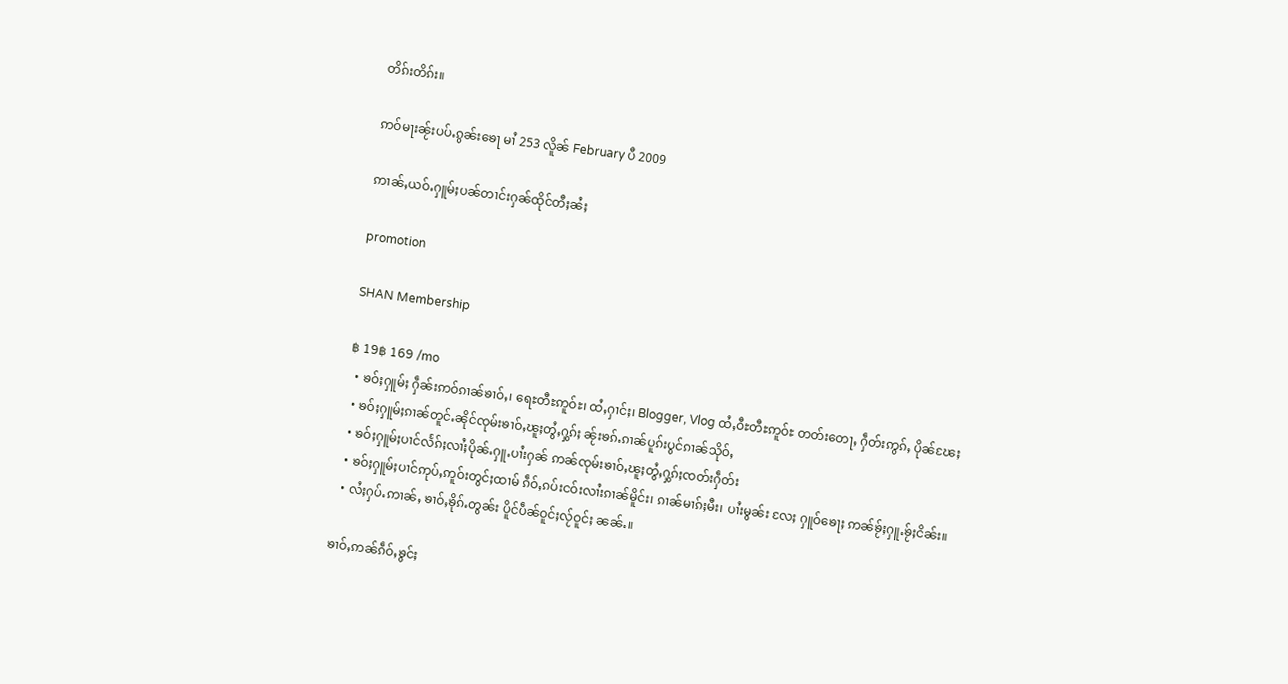တိၵ်းတိၵ်း။

ဢဝ်မႃးၼႂ်းပပ်ႉၵွၼ်းၶေႃ မၢႆ 253 လိူၼ် February ပီ 2009

ဢၢၼ်ႇယဝ်ႉႁူမ်ႈပၼ်တၢင်းႁၼ်ထိုင်တီႈၼႆႈ

promotion

SHAN Membership

฿ 19฿ 169 /mo
  • ၶဝ်ႈႁူမ်ႈ ႁဵၼ်းဢဝ်ၵၢၼ်ၶၢဝ်ႇ၊ ရေႊတီႊဢူဝ်ႊ၊ ထႆႇႁၢင်ႈ၊ Blogger, Vlog ထႆႇဝီႊတီႊဢူဝ်ႊ တတ်းတေႃႇ ႁဵတ်းဢွၵ်ႇ ပိုၼ်ၽႄႈ
  • ၶဝ်ႈႁူမ်ႈၵၢၼ်တူင်ႉၼိုင်ၸုမ်းၶၢဝ်ႇၽူႈတွႆႇႁွၵ်ႈ ၼႂ်းၶၵ်ႉၵၢၼ်ပူၵ်းပွင်ၵၢၼ်သိုဝ်ႇ
  • ၶဝ်ႈႁူမ်ႈပၢင်လႅၵ်ႈလၢႆႈပိုၼ်ႉႁူႉပၢႆးႁၼ် ဢၼ်ၸုမ်းၶၢဝ်ႇၽူႈတွႆႇႁွၵ်ႈၸတ်းႁဵတ်း
  • ၶဝ်ႈႁူမ်ႈပၢင်ဢုပ်ႇဢူဝ်းတွင်ႈထၢမ် ၵဵဝ်ႇၵပ်းငဝ်းလၢႆးၵၢၼ်မိူင်း၊ ၵၢၼ်မၢၵ်ႈမီး၊ ပၢႆးမွၼ်း လႄႈ ႁူဝ်ၶေႃႈ ဢၼ်ၶႂ်ႈႁူႉၶႂ်ႈငိၼ်း။
  • လႆႈႁပ်ႉဢၢၼ်ႇ ၶၢဝ်ႇၶိုၵ်ႉတွၼ်း ပိူင်ပဵၼ်ဝူင်ႈလႂ်ဝူင်ႈ ၼၼ်ႉ။

ၶၢဝ်ႇဢၼ်ၵဵဝ်ႇၶွင်ႈ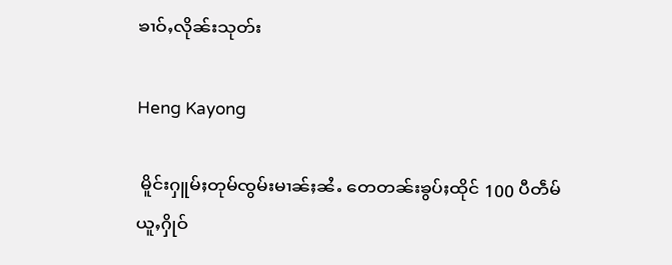ၶၢဝ်ႇလိုၼ်းသုတ်း

Heng Kayong

 မိူင်းႁူမ်ႈတုမ်ၸွမ်းမၢၼ်ႈၼႆႉ တေတၼ်းၶွပ်ႈထိုင် 100 ပီတဵမ်ယူႇႁိုဝ်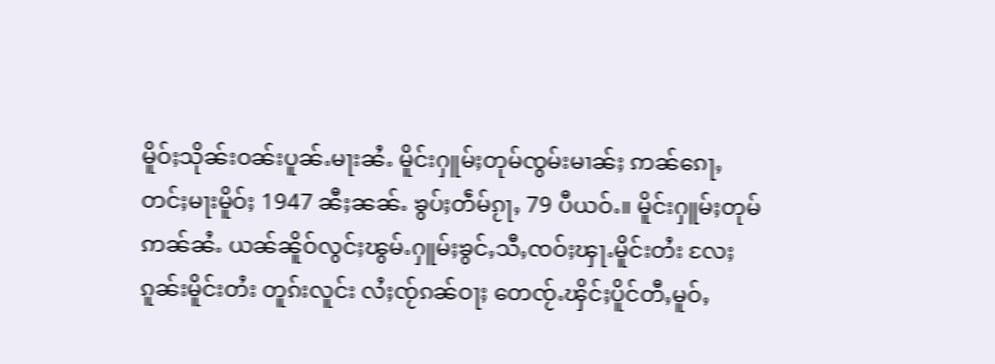မိူဝ်ႈသိုၼ်းဝၼ်းပူၼ်ႉမႃးၼႆႉ မိူင်းႁူမ်ႈတုမ်ၸွမ်းမၢၼ်ႈ ဢၼ်ၵေႃႇတင်ႈမႃးမိူဝ်ႈ 1947 ၼီႈၼၼ်ႉ ၶွပ်ႈတဵမ်ၵႂႃႇ 79 ပီယဝ်ႉ။ မိူင်းႁူမ်ႈတုမ်ဢၼ်ၼႆႉ ယၼ်ၼိူဝ်လွင်ႈၽွမ်ႉႁူမ်ႈၶွင်ႇသီႇၸဝ်ႈၾႃႉမိူင်းတႆး လႄႈ ၵူၼ်းမိူင်းတႆး တူၵ်းလူင်း လႆႈၸႂ်ၵၼ်ဝႃႈ တေၸႂ်ႉၾိင်ႈပိူင်တီႇမူဝ်ႇ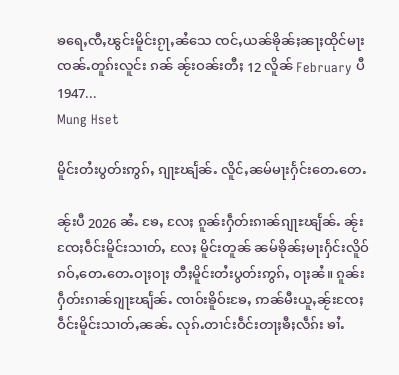ၶရေႇၸီႇၽွင်းမိူင်းၵႂႃႇၼႆသေ ၸင်ႇယၼ်ၶိုၼ်ႈၼႃႈထိုင်မႃး ၸၼ်ႉတူၵ်းလူင်း ၵၼ် ၼႂ်းဝၼ်းတီႈ 12 လိူၼ် February ပီ 1947...
Mung Hset

မိူင်းတႆးပွတ်းဢွၵ်ႇ ၵျႃႊၽျႅၼ်ႉ လိူင်ႇၼမ်မႃးႁႅင်းတေႉတေႉ

ၼႂ်းပီ 2026 ၼႆႉ ၶႄႇ လႄႈ ၵူၼ်းႁဵတ်းၵၢၼ်ၵျႃႊၽျႅၼ်ႉ ၼႂ်းၸႄႈဝဵင်းမိူင်းသၢတ်ႇ လႄႈ မိူင်းတူၼ် ၼမ်ၶိုၼ်ႈမႃးႁႅင်းလိူဝ်ၵဝ်ႇတေႉတေႉဝႃႈဝႃႈ တီႈမိူင်းတႆးပွတ်းဢွၵ်ႇ ဝႃႈၼႆ။ ၵူၼ်းႁဵတ်းၵၢၼ်ၵျႃႊၽျႅၼ်ႉ ၸၢဝ်းၶိူဝ်းၶႄႇ ဢၼ်မီးယူႇၼႂ်းၸႄႈဝဵင်းမိူင်းသၢတ်ႇၼၼ်ႉ လုၵ်ႉတၢင်းဝဵင်းတႃႈၶီႈလဵၵ်း ၶၢႆႉ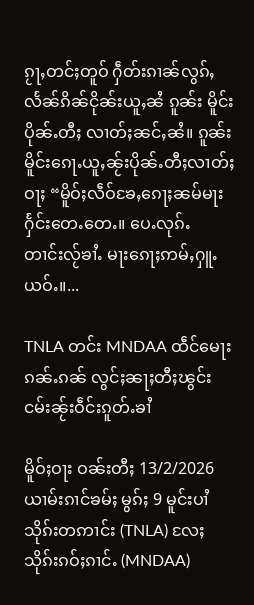ၵႂႃႇတင်ႈတူဝ် ႁဵတ်းၵၢၼ်လွၵ်ႇလႅၼ်ၵိၼ်ငိုၼ်းယူႇၼႆ ၵူၼ်း မိူင်းပိုၼ်ႉတီႈ လၢတ်ႈၼင်ႇၼႆ။ ၵူၼ်းမိူင်းၵေႃႉယူႇၼႂ်းပိုၼ်ႉတီႈလၢတ်ႈဝႃႈ “မိူဝ်ႈလဵဝ်ၶႄႇၵေႃႈၼမ်မႃးႁႅင်းတေႉတေႉ။ ပေႉလုၵ်ႉတၢင်းလႂ်ၶၢႆႉ မႃးၵေႃႈဢမ်ႇႁူႉယဝ်ႉ။...

TNLA တင်း MNDAA ထဵင်မေႃးၵၼ်ႉၵၼ် လွင်ႈၼႃႈတီႈၽွင်းငမ်းၼႂ်းဝဵင်းၵူတ်ႉၶၢႆ

မိူဝ်ႈဝႃး ဝၼ်းတီႈ 13/2/2026 ယၢမ်းၵၢင်ၶမ်ႈ မွၵ်ႈ 9 မူင်းပၢႆ သိုၵ်းတဢၢင်း (TNLA) လႄႈ သိုၵ်းၵဝ်ႈၵၢင်ႉ (MNDAA)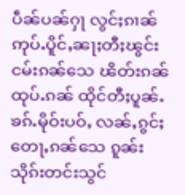ပဵၼ်ပၼ်ႁႃ လွင်ႈၵၢၼ်ဢုပ်ႉပိူင်ႇၼႃႈတီႈၽွင်းငမ်းၵၼ်သေ ၽိတ်းၵၼ်ထုပ်ႉၵၼ် ထိုင်တီႈပူၼ်ႉၶၵ်ႉမိုဝ်းပဝ်ႇ လၼ်ႇၵွင်ႈတေႃႇၵၼ်သေ ၵူၼ်းသိုၵ်းတင်းသွင်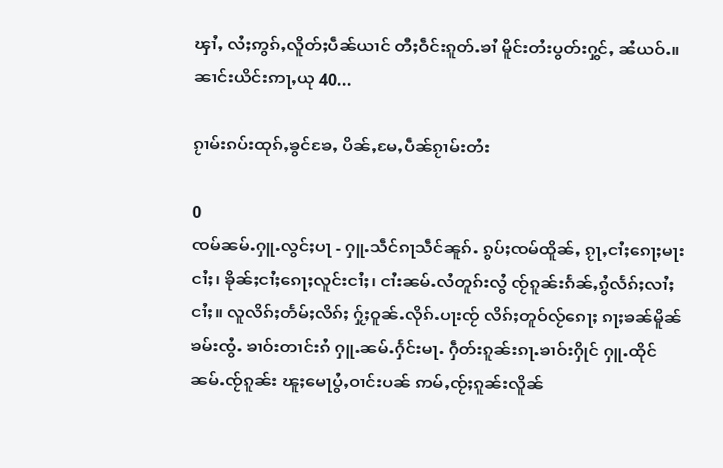ၾၢႆႇ လႆႈဢွၵ်ႇလိူတ်ႈပဵၼ်ယၢင် တီႈဝဵင်းၵူတ်ႉၶၢႆ မိူင်းတႆးပွတ်းႁွင်ႇ ၼႆယဝ်ႉ။ ၼၢင်းယိင်းဢႃႇယု 40...

ၵႂၢမ်းၵပ်းထုၵ်ႇၶွင်ၶႄႇ ပိၼ်ႇမႄႇပဵၼ်ၵႂၢမ်းတႆး

0
ၸမ်ၼမ်ႉႁူႉလွင်ႈပႃ - ႁူႉသဵင်ၵႃသဵင်ၼူၵ်ႉ ၵွပ်ႈၸမ်ထိူၼ်ႇ ၵႂႃႇငၢႆႈၵေႃႈမႃးငၢႆႈ၊ ၶိုၼ်ႈငၢႆႈၵေႃႈလူင်းငၢႆႈ၊ ငၢႆးၼမ်ႉလႆတူၵ်းလွႆ ၸႂ်ၵူၼ်းၵႅၼ်ႇၵွႆလႅၵ်ႈလၢႆႈငၢႆႈ။ လူလိၵ်ႈတႅမ်ႈလိၵ်ႈ ႁႂ်ႈဝူၼ်ႉလိုၵ်ႉပႃးၸႂ် လိၵ်ႈတူဝ်လႂ်ၵေႃႈ ၵႃႈၶၼ်မိူၼ်ၶမ်းၸွႆႉ ၶၢဝ်းတၢင်းၵႆ ႁူႉၼမ်ႉႁႅင်းမႃႉ ႁဵတ်းၵူၼ်းၵႃႉၶၢဝ်းႁိုင် ႁူႉထိုင်ၼမ်ႉၸႂ်ၵူၼ်း ၽူႈမေႃပွႆႇဝၢင်းပၼ် ဢမ်ႇၸႂ်ႈၵူၼ်းလိူၼ်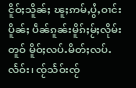ငိူဝ်ႈသိူၼ်ႈ ၽူႈဢမ်ႇပွႆႇဝၢင်းပိူၼ်ႈ ပဵၼ်ၵူၼ်းမိူၵ်ႈမႂ်ႈလိုမ်းတူဝ် မိူဝ်ႈလပ်ႉမိတ်ႈလပ်ႉလႅဝ်း၊ ၸႂ်သႅဝ်းၸႂ်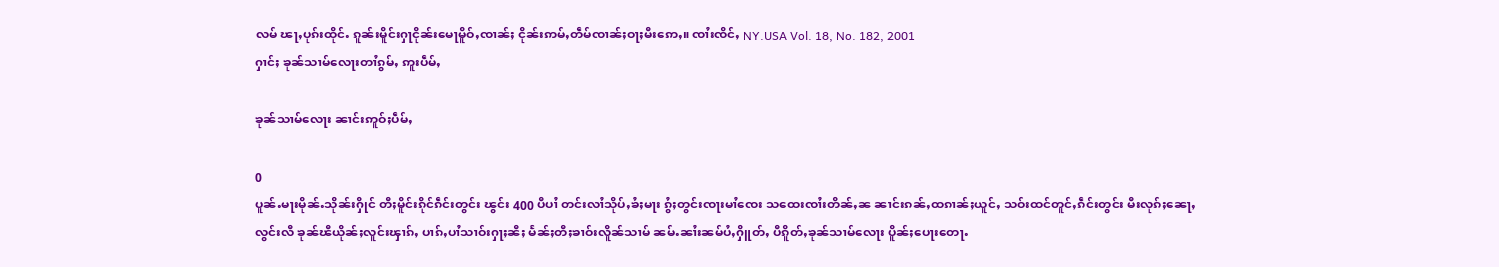လမ် ၽႃႇပုၵ်းထိုင်ႉ ၵူၼ်းမိူင်းႁႃငိုၼ်းမေႃမိူဝ်ႇၸၢၼ်ႈ ငိုၼ်းဢမ်ႇတဵမ်ၸၢၼ်ႈဝႃႈမီးဢေႇ။ ၸၢႆးၸိင်ႇ NY.USA Vol. 18, No. 182, 2001
ႁၢင်ႈ ၶုၼ်သၢမ်လေႃးတၢႆၵွမ်ႇ ဢူးပဵမ်ႇ

ၶုၼ်သၢမ်လေႃး ၼၢင်းဢူဝ်ႈပဵမ်ႇ

0
ပူၼ်ႉမႃးမိုၼ်ႉသိုၼ်းႁိုင် တီႈမိူင်းၵိုင်ၵဵင်းတွင်း ၽွင်း 400 ပီပၢႆ တင်းလၢႆသိုပ်ႇၶႆႈမႃး ၵွႆႈတွင်းၸႃးမၢႆၸေး သထေးၸၢႆးတိၼ်ႇၼ ၼၢင်းၵၼ်ႇထၵၢၼ်ႈယူင်ႇ သဝ်းထင်တူင်ႇၵဵင်းတွင်း မီးလုၵ်ႈၼေႃႇလွင်းလီ ၶုၼ်ၽီယိုၼ်ႈလူင်းၾၢၵ်ႇ ပၢၵ်ႇပၢႆသၢဝ်းႁႃႈၼီႈ မႅၼ်ႈတီႈၶၢဝ်းလိူၼ်သၢမ် ၼမ်ႉၼၢႆးၼမ်ပႆႇႁိူတ်ႇ ပီၵိူတ်ႇၶုၼ်သၢမ်လေႃး ပိူၼ်ႈပေႃးတေႃႉ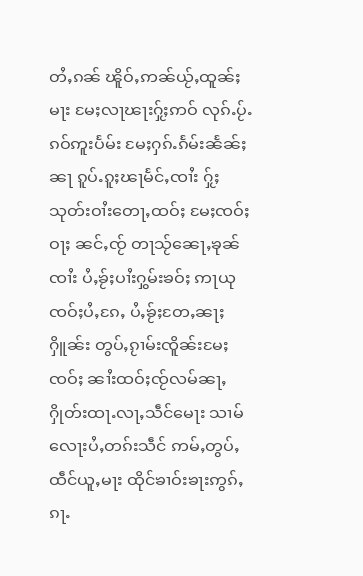တႆႇၵၼ် ၽိူဝ်ႇဢၼ်ယႂ်ႇထူၼ်ႈမႃး မႄႈလႃၽႃးႁႂ်ႈဢဝ် လုၵ်ႉပႂ်ႉၵဝ်ဢူးပႅမ်း မႄႈႁၵ်ႉၵႅမ်းၼႅၼ်ႈၼႃ ၵူပ်ႉၵူႈၽႃမႅင်ႇၸၢႆး ႁႂ်ႈသုတ်းဝၢႆးတေႃႇထဝ်ႈ မႄႈၸဝ်ႈဝႃႈ ၼင်ႇၸႂ် တႃသႂ်ၼေႃႇၶုၼ်ၸၢႆး ပႆႇၶႂ်ႈပၢႆးႁွမ်းၶဝ်ႈ ဢႃယုၸဝ်ႈပႆႇၵႄႇ ပႆႇၶႂ်ႈတႄႇၼႃႈႁိူၼ်း တွပ်ႇၵႂၢမ်းၸိူၼ်းမႄႈၸဝ်ႈ ၼၢႆးထဝ်ႈၸႂ်လမ်ၼႃႇ ႁိုတ်းထႃႉလႃႇသဵင်မေႃး သၢမ်လေႃးပႆႇတၵ်းသဵင် ဢမ်ႇတွပ်ႇထဵင်ယူႇမႃး ထိုင်ၶၢဝ်းၶႃးဢွၵ်ႇၵႃႉ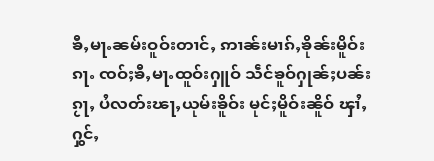ၶီႇမႃႉၼမ်းဝူဝ်းတၢင်ႇ ဢၢၼ်းမၢၵ်ႇၶိုၼ်းမိူဝ်းၵႃႉ ၸဝ်ႈၶီႇမႃႉထူဝ်းႁူဝ် သဵင်ၶူဝ်ႁုၼ်ႈပၼ်းၵႂႃႇ ပႆလတ်းၽႃႇယုမ်းၶိူဝ်း မုင်ႈမိူဝ်းၼိူဝ် ၾၢႆႇႁွင်ႇ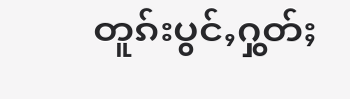တူၵ်းပွင်ႇႁွတ်ႈ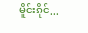မိူင်းၵိုင်...